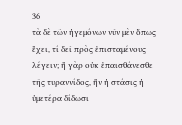36
τὰ δὲ τῶν ἡγεμόνων νῦν μὲν ὅπως ἔχει, τί δεῖ πρὸς ἐπισταμένους λέγειν; ἢ γὰρ οὐκ ἐπαισθάνεσθε τῆς τυραννίδος, ἣν ἡ στάσις ἡ ὑμετέρα δίδωσι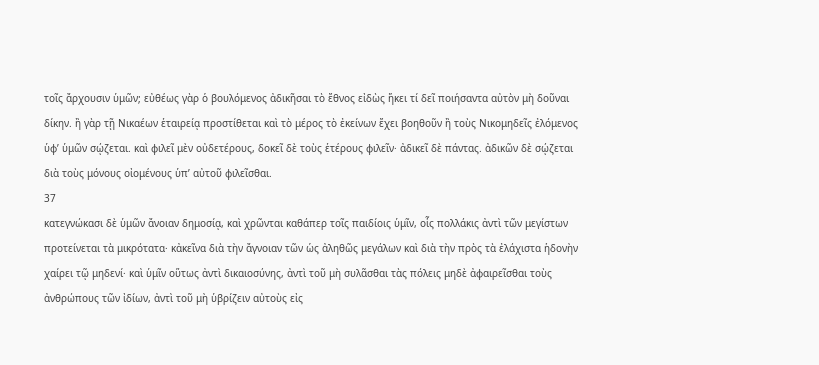τοῖς ἄρχουσιν ὑμῶν; εὐθέως γὰρ ὁ βουλόμενος ἀδικῆσαι τὸ ἔθνος εἰδὼς ἥκει τί δεῖ ποιήσαντα αὐτὸν μὴ δοῦναι δίκην. ἢ γὰρ τῇ Νικαέων ἑταιρείᾳ προστίθεται καὶ τὸ μέρος τὸ ἐκείνων ἔχει βοηθοῦν ἢ τοὺς Νικομηδεῖς ἐλόμενος ὑφ’ ὑμῶν σῴζεται. καὶ φιλεῖ μὲν οὐδετέρους, δοκεῖ δὲ τοὺς ἑτέρους φιλεῖν· ἀδικεῖ δὲ πάντας. ἀδικῶν δὲ σῴζεται διὰ τοὺς μόνους οἰομένους ὑπ’ αὐτοῦ φιλεῖσθαι.
37
κατεγνώκασι δὲ ὑμῶν ἄνοιαν δημοσίᾳ, καὶ χρῶνται καθάπερ τοῖς παιδίοις ὑμῖν, οἷς πολλάκις ἀντὶ τῶν μεγίστων προτείνεται τὰ μικρότατα· κἀκεῖνα διὰ τὴν ἄγνοιαν τῶν ὡς ἀληθῶς μεγάλων καὶ διὰ τὴν πρὸς τὰ ἐλάχιστα ἡδονὴν χαίρει τῷ μηδενί· καὶ ὑμῖν οὕτως ἀντὶ δικαιοσύνης, ἀντὶ τοῦ μὴ συλᾶσθαι τὰς πόλεις μηδὲ ἀφαιρεῖσθαι τοὺς ἀνθρώπους τῶν ἰδίων, ἀντὶ τοῦ μὴ ὑβρίζειν αὐτοὺς εἰς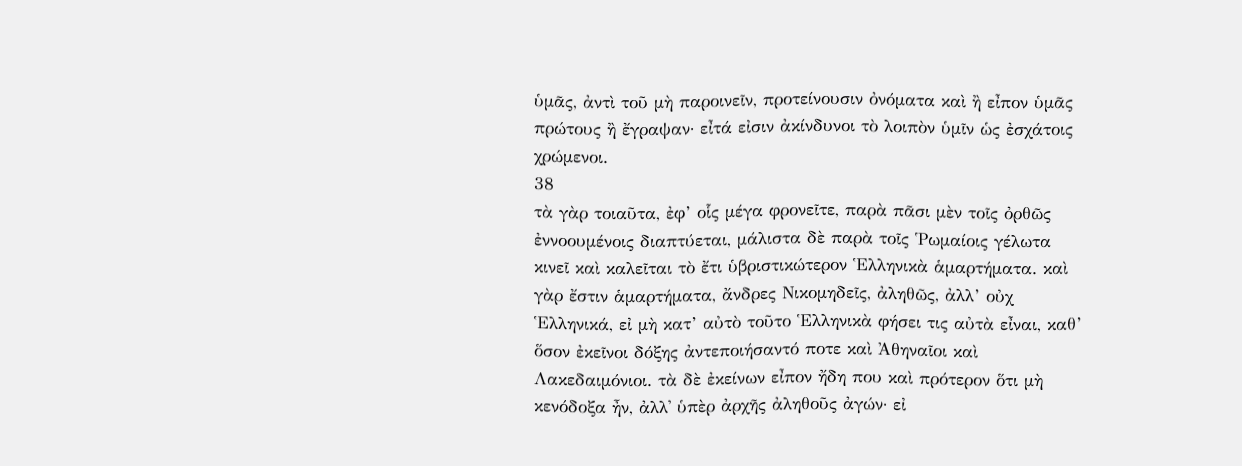ὑμᾶς, ἀντὶ τοῦ μὴ παροινεῖν, προτείνουσιν ὀνόματα καὶ ἢ εἶπον ὑμᾶς πρώτους ἢ ἔγραψαν· εἶτά εἰσιν ἀκίνδυνοι τὸ λοιπὸν ὑμῖν ὡς ἐσχάτοις χρώμενοι.
38
τὰ γὰρ τοιαῦτα, ἐφ’ οἷς μέγα φρονεῖτε, παρὰ πᾶσι μὲν τοῖς ὀρθῶς ἐννοουμένοις διαπτύεται, μάλιστα δὲ παρὰ τοῖς Ῥωμαίοις γέλωτα κινεῖ καὶ καλεῖται τὸ ἔτι ὑβριστικώτερον Ἑλληνικὰ ἁμαρτήματα. καὶ γὰρ ἔστιν ἁμαρτήματα, ἄνδρες Νικομηδεῖς, ἀληθῶς, ἀλλ’ οὐχ Ἑλληνικά, εἰ μὴ κατ’ αὐτὸ τοῦτο Ἑλληνικὰ φήσει τις αὐτὰ εἶναι, καθ’ ὅσον ἐκεῖνοι δόξης ἀντεποιήσαντό ποτε καὶ Ἀθηναῖοι καὶ Λακεδαιμόνιοι. τὰ δὲ ἐκείνων εἶπον ἤδη που καὶ πρότερον ὅτι μὴ κενόδοξα ἦν, ἀλλ̓ ὑπὲρ ἀρχῆς ἀληθοῦς ἀγών· εἰ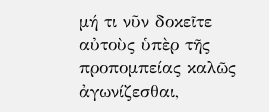μή τι νῦν δοκεῖτε αὐτοὺς ὑπὲρ τῆς προπομπείας καλῶς ἀγωνίζεσθαι,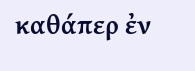καθάπερ ἐν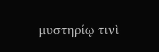μυστηρίῳ τινὶ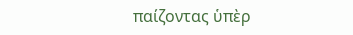παίζοντας ὑπὲρ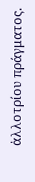ἀλλοτρίου πράγματος.